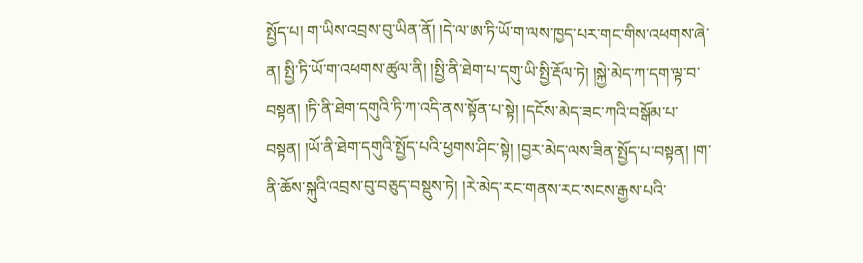སྤྱོད་པ། ག་ཡིས་འབྲས་བུ་ཡིན་ནོ། །དེ་ལ་ཨ་ཏི་ཡོ་ག་ལས་ཁྱད་པར་གང་གིས་འཕགས་ཞེ་ན། སྤྱི་ཏི་ཡོ་ག་འཕགས་ཚུལ་ནི། །སྤྱི་ནི་ཐེག་པ་དགུ་ཡི་སྤྱི་རྡོལ་ཏེ། །སྐྱེ་མེད་ཀ་དག་ལྟ་བ་བསྟན། །ཏི་ནི་ཐེག་དགུའི་ཏི་ཀ་འདི་ནས་སྟོན་པ་སྟེ། །དངོས་མེད་ཟང་ཀའི་བསྒོམ་པ་བསྟན། །ཡོ་ནི་ཐེག་དགུའི་སྤྱོད་པའི་ཕྱགས་ཤིང་སྟེ། །བྱར་མེད་ལས་ཟིན་སྤྱོད་པ་བསྟན། །ག་ནི་ཆོས་སྐུའི་འབྲས་བུ་བཅུད་བསྡུས་ཏེ། །རེ་མེད་རང་གནས་རང་སངས་རྒྱས་པའི་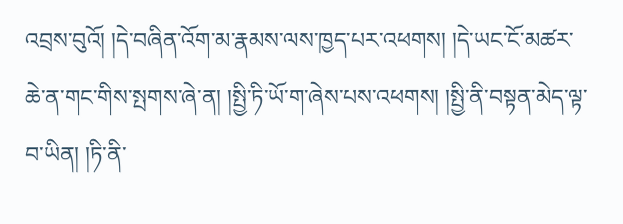འབྲས་བུའོ། །དེ་བཞིན་འོག་མ་རྣམས་ལས་ཁྱད་པར་འཕགས། །དེ་ཡང་ངོ་མཚར་ཆེ་ན་གང་གིས་སྤགས་ཞེ་ན། །སྤྱི་ཏི་ཡོ་ག་ཞེས་པས་འཕགས། །སྤྱི་ནི་བསྟན་མེད་ལྟ་བ་ཡིན། །ཏི་ནི་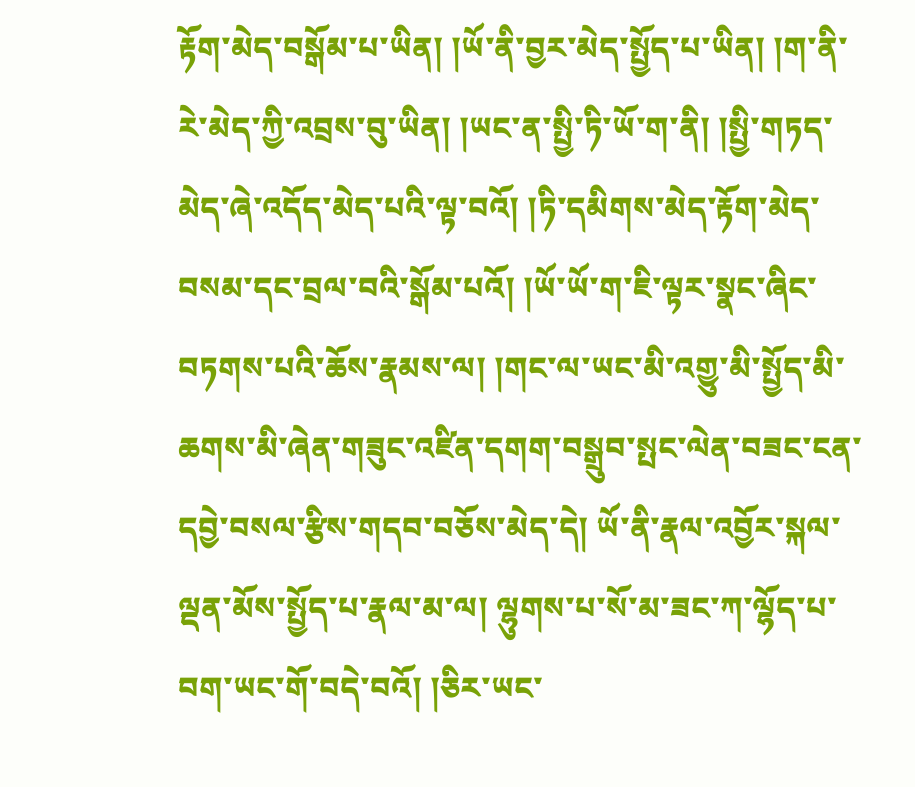རྟོག་མེད་བསྒོམ་པ་ཡིན། །ཡོ་ནི་བྱར་མེད་སྤྱོད་པ་ཡིན། །ག་ནི་རེ་མེད་ཀྱི་འབྲས་བུ་ཡིན། །ཡང་ན་སྤྱི་ཏི་ཡོ་ག་ནི། །སྤྱི་གཏད་མེད་ཞེ་འདོད་མེད་པའི་ལྟ་བའོ། །ཏི་དམིགས་མེད་རྟོག་མེད་བསམ་དང་བྲལ་བའི་སྒོམ་པའོ། །ཡོ་ཡོ་ག་ཇི་ལྟར་སྣང་ཞིང་བཏགས་པའི་ཆོས་རྣམས་ལ། །གང་ལ་ཡང་མི་འགྱུ་མི་སྤྱོད་མི་ཆགས་མི་ཞེན་གཟུང་འཛིན་དགག་བསྒྲུབ་སྤང་ལེན་བཟང་ངན་དབྱེ་བསལ་རྩིས་གདབ་བཅོས་མེད་དེ། ཡོ་ནི་རྣལ་འབྱོར་སྐལ་ལྡན་མོས་སྤྱོད་པ་རྣལ་མ་ལ། ལྷུགས་པ་སོ་མ་ཟང་ཀ་ལྷོད་པ་བག་ཡང་གོ་བདེ་བའོ། །ཅིར་ཡང་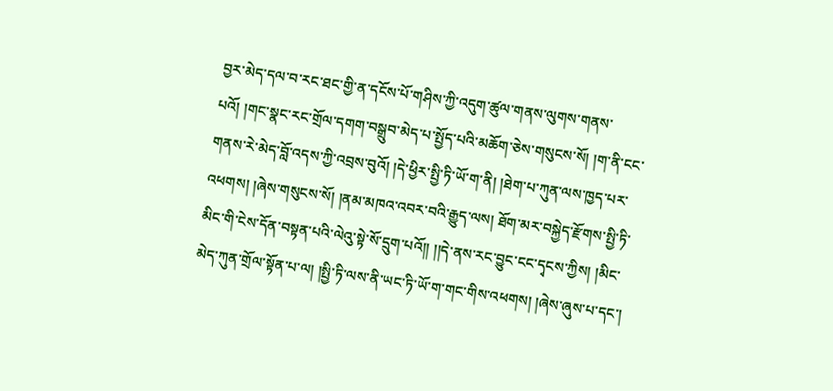བྱར་མེད་དལ་བ་རང་ཐང་གྱི་ན་དངོས་པོ་གཤིས་ཀྱི་འདུག་ཚུལ་གནས་ལུགས་གནས་པའོ། །གང་སྣང་རང་གྲོལ་དགག་བསྒྲུབ་མེད་པ་སྤྱོད་པའི་མཆོག་ཅེས་གསུངས་སོ། །ག་ནི་ངང་གནས་རེ་མེད་བློ་འདས་ཀྱི་འབྲས་བུའོ། །དེ་ཕྱིར་སྤྱི་ཏི་ཡོ་ག་ནི། །ཐེག་པ་ཀུན་ལས་ཁྱད་པར་འཕགས། །ཞེས་གསུངས་སོ། །ནམ་མཁའ་འབར་བའི་རྒྱུད་ལས། ཐོག་མར་བསྐྱེད་རྫོགས་སྤྱི་ཏི་མིང་གི་ངེས་དོན་བསྟན་པའི་ལེའུ་སྟེ་སོ་དྲུག་པའོ།། །།དེ་ནས་རང་བྱུང་ངང་དྭངས་ཀྱིས། །མིང་མེད་ཀུན་གྲོལ་སྟོན་པ་ལ། །སྤྱི་ཏི་ལས་ནི་ཡང་ཏི་ཡོ་ག་གང་གིས་འཕགས། །ཞེས་ཞུས་པ་དང་།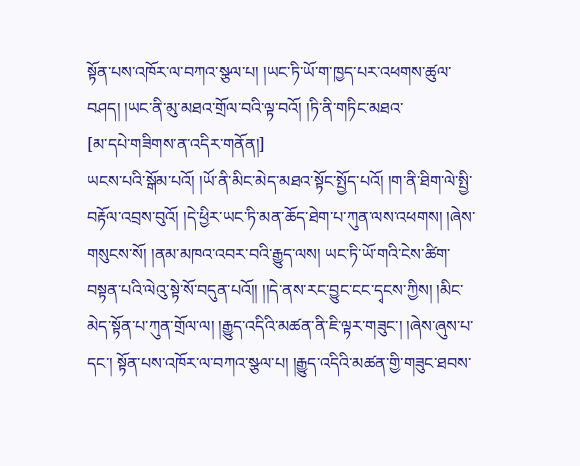སྟོན་པས་འཁོར་ལ་བཀའ་སྩལ་པ། །ཡང་ཏི་ཡོ་ག་ཁྱད་པར་འཕགས་ཚུལ་བཤད། །ཡང་ནི་མུ་མཐའ་གྲོལ་བའི་ལྟ་བའོ། །ཏི་ནི་གཏིང་མཐའ་
[མ་དཔེ་གཟིགས་ན་འདིར་གནོན།]
ཡངས་པའི་སྒོམ་པའོ། །ཡོ་ནི་མིང་མེད་མཐའ་སྟོང་སྤྱོད་པའོ། །ག་ནི་ཐིག་ལེ་སྤྱི་བརྟོལ་འབྲས་བུའོ། །དེ་ཕྱིར་ཡང་ཏི་མན་ཆོད་ཐེག་པ་ཀུན་ལས་འཕགས། །ཞེས་གསུངས་སོ། །ནམ་མཁའ་འབར་བའི་རྒྱུད་ལས། ཡང་ཏི་ཡོ་གའི་ངེས་ཚིག་བསྟན་པའི་ལེའུ་སྟེ་སོ་བདུན་པའོ།། །།དེ་ནས་རང་བྱུང་ངང་དྭངས་ཀྱིས། །མིང་མེད་སྟོན་པ་ཀུན་གྲོལ་ལ། །རྒྱུད་འདིའི་མཚན་ནི་ཇི་ལྟར་གཟུང་། །ཞེས་ཞུས་པ་དང་། སྟོན་པས་འཁོར་ལ་བཀའ་སྩལ་པ། །རྒྱུད་འདིའི་མཚན་གྱི་གཟུང་ཐབས་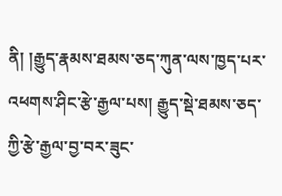ནི། །རྒྱུད་རྣམས་ཐམས་ཅད་ཀུན་ལས་ཁྱད་པར་འཕགས་ཤིང་རྩེ་རྒྱལ་པས། རྒྱུད་སྡེ་ཐམས་ཅད་ཀྱི་རྩེ་རྒྱལ་བྱ་བར་ཟུང་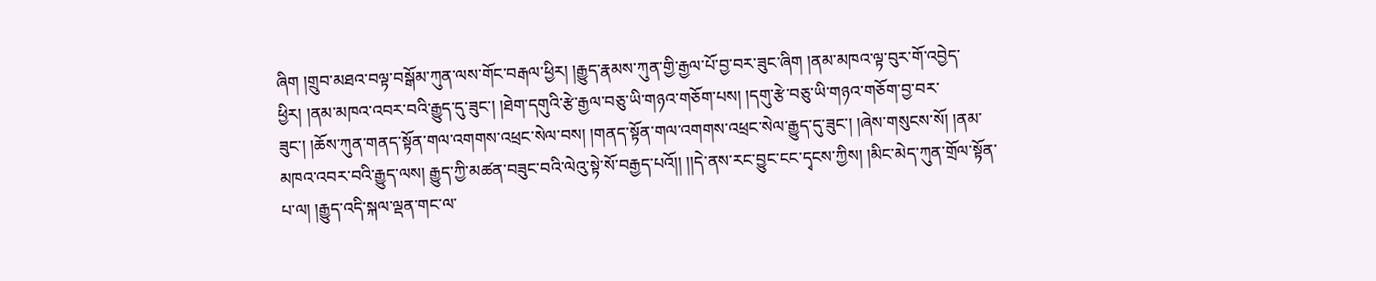ཞིག །གྲུབ་མཐའ་བལྟ་བསྒོམ་ཀུན་ལས་གོང་བརྒལ་ཕྱིར། །རྒྱུད་རྣམས་ཀུན་གྱི་རྒྱལ་པོ་བྱ་བར་ཟུང་ཞིག །ནམ་མཁའ་ལྟ་བུར་གོ་འབྱེད་ཕྱིར། །ནམ་མཁའ་འབར་བའི་རྒྱུད་དུ་ཟུང་། །ཐེག་དགུའི་རྩེ་རྒྱལ་བཅུ་ཡི་གཉའ་གཅོག་པས། །དགུ་རྩེ་བཅུ་ཡི་གཉའ་གཅོག་བྱ་བར་ཟུང་། །ཆོས་ཀུན་གནད་སྟོན་གལ་འགགས་འཕྲང་སེལ་བས། །གནད་སྟོན་གལ་འགགས་འཕྲང་སེལ་རྒྱུད་དུ་ཟུང་། །ཞེས་གསུངས་སོ། །ནམ་མཁའ་འབར་བའི་རྒྱུད་ལས། རྒྱུད་ཀྱི་མཚན་བཟུང་བའི་ལེའུ་སྟེ་སོ་བརྒྱད་པའོ།། །།དེ་ནས་རང་བྱུང་ངང་དྭངས་ཀྱིས། །མིང་མེད་ཀུན་གྲོལ་སྟོན་པ་ལ། །རྒྱུད་འདི་སྐལ་ལྡན་གང་ལ་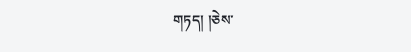གཏད། །ཅེས་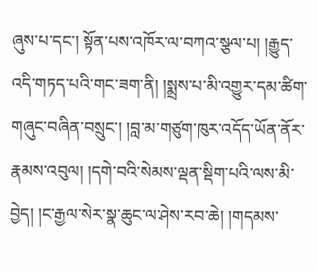ཞུས་པ་དང་། སྟོན་པས་འཁོར་ལ་བཀའ་སྩལ་པ། །རྒྱུད་འདི་གཏད་པའི་གང་ཟག་ནི། །སྨྲས་པ་མི་འགྱུར་དམ་ཚིག་གཞུང་བཞིན་བསྲུང་། །བླ་མ་གཙུག་ཁུར་འདོད་ཡོན་ནོར་རྣམས་འབུལ། །དགེ་བའི་སེམས་ལྡན་སྡིག་པའི་ལས་མི་བྱེད། །ང་རྒྱལ་སེར་སྣ་ཆུང་ལ་ཤེས་རབ་ཆེ། །གདམས་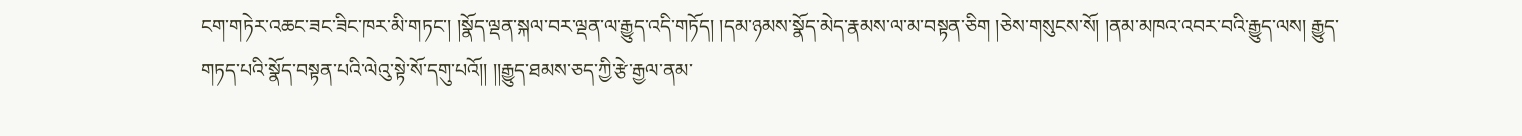ངག་གཏེར་འཆང་ཟང་ཟིང་ཁར་མི་གཏང་། །སྣོད་ལྡན་སྐལ་བར་ལྡན་ལ་རྒྱུད་འདི་གཏོད། །དམ་ཉམས་སྣོད་མེད་རྣམས་ལ་མ་བསྟན་ཅིག །ཅེས་གསུངས་སོ། །ནམ་མཁའ་འབར་བའི་རྒྱུད་ལས། རྒྱུད་གཏད་པའི་སྣོད་བསྟན་པའི་ལེའུ་སྟེ་སོ་དགུ་པའོ།། །།རྒྱུད་ཐམས་ཅད་ཀྱི་རྩེ་རྒྱལ་ནམ་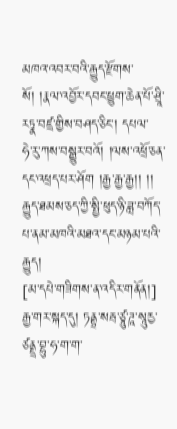མཁའ་འབར་བའི་རྒྱུད་རྫོགས་སོ། །རྣལ་འབྱོར་དབང་ཕྱུག་ཆེན་པོ་ཤྲཱི་རཏྣ་བཛྲ་གྱིས་བཤད་ཅིང་། དཔལ་
ཧེ་རུ་ཀས་བསྒྱུར་བའོ། །ལས་འཕྲོ་ཅན་དང་འཕྲད་པར་ཤོག །རྒྱ་རྒྱ་རྒྱ།། །།
རྒྱུད་ཐམས་ཅད་ཀྱི་སྤྱི་ཕུད་ཉི་ཟླ་བཀོད་པ་ནམ་མཁའི་མཐའ་དང་མཉམ་པའི་རྒྱུད།
[མ་དཔེ་གཟིགས་ན་འདིར་གནོན།]
རྒྱ་གར་སྐད་དུ། ཏནྟྲ་སརྦ་ཙཱུ་ཌཱ་སཱུརྱ་ཙནྡྲ་བྷུ་ཧ་ག་ག་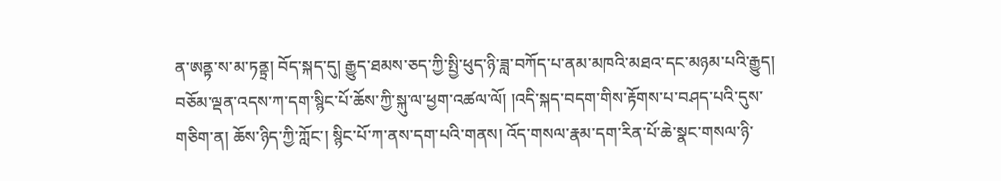ན་ཨནྟ་ས་མ་ཏནྟྲ། བོད་སྐད་དུ། རྒྱུད་ཐམས་ཅད་ཀྱི་སྤྱི་ཕུད་ཉི་ཟླ་བཀོད་པ་ནམ་མཁའི་མཐའ་དང་མཉམ་པའི་རྒྱུད། བཅོམ་ལྡན་འདས་ཀ་དག་སྙིང་པོ་ཆོས་ཀྱི་སྐུ་ལ་ཕྱག་འཚལ་ལོ། །འདི་སྐད་བདག་གིས་རྟོགས་པ་བཤད་པའི་དུས་གཅིག་ན། ཆོས་ཉིད་ཀྱི་ཀློང་། སྙིང་པོ་ཀ་ནས་དག་པའི་གནས། འོད་གསལ་རྣམ་དག་རིན་པོ་ཆེ་སྣང་གསལ་ཉི་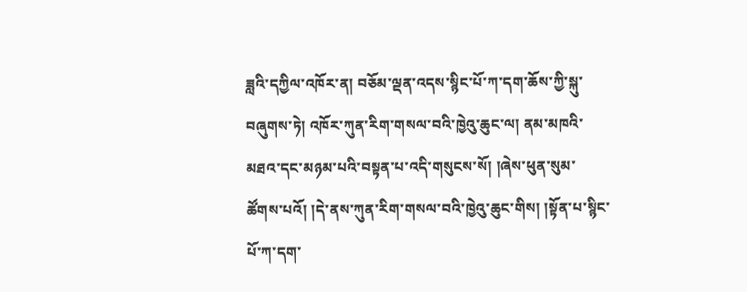ཟླའི་དཀྱིལ་འཁོར་ན། བཅོམ་ལྡན་འདས་སྙིང་པོ་ཀ་དག་ཆོས་ཀྱི་སྐུ་བཞུགས་ཏེ། འཁོར་ཀུན་རིག་གསལ་བའི་ཁྱེའུ་ཆུང་ལ། ནམ་མཁའི་མཐའ་དང་མཉམ་པའི་བསྟན་པ་འདི་གསུངས་སོ། །ཞེས་ཕུན་སུམ་ཚོགས་པའོ། །དེ་ནས་ཀུན་རིག་གསལ་བའི་ཁྱེའུ་ཆུང་གིས། །སྟོན་པ་སྙིང་པོ་ཀ་དག་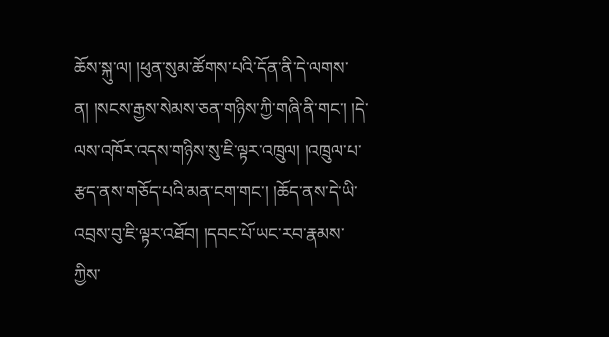ཆོས་སྐུ་ལ། །ཕུན་སུམ་ཚོགས་པའི་དོན་ནི་དེ་ལགས་ན། །སངས་རྒྱས་སེམས་ཅན་གཉིས་ཀྱི་གཞི་ནི་གང་། །དེ་ལས་འཁོར་འདས་གཉིས་སུ་ཇི་ལྟར་འཁྲུལ། །འཁྲུལ་པ་རྩད་ནས་གཅོད་པའི་མན་ངག་གང་། །ཆོད་ནས་དེ་ཡི་འབྲས་བུ་ཇི་ལྟར་འཐོབ། །དབང་པོ་ཡང་རབ་རྣམས་ཀྱིས་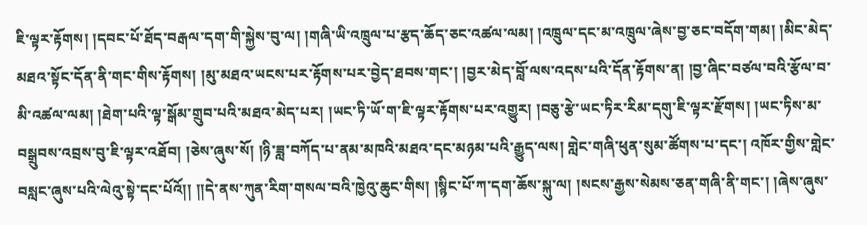ཇི་ལྟར་རྟོགས། །དབང་པོ་ཐོད་བརྒལ་དག་གི་སྐྱེས་བུ་ལ། །གཞི་ཡི་འཁྲུལ་པ་རྩད་ཆོད་ཅང་འཚལ་ལམ། །འཁྲུལ་དང་མ་འཁྲུལ་ཞེས་བྱ་ཅང་བདོག་གམ། །མིང་མེད་མཐའ་སྟོང་དོན་ནི་གང་གིས་རྟོགས། །མུ་མཐའ་ཡངས་པར་རྟོགས་པར་བྱེད་ཐབས་གང་། །བྱར་མེད་བློ་ལས་འདས་པའི་དོན་རྟོགས་ན། །བྱ་ཞིང་བཙལ་བའི་རྩོལ་བ་མི་འཚལ་ལམ། །ཐེག་པའི་ལྟ་སྒོམ་གྲུབ་པའི་མཐའ་མེད་པར། །ཡང་ཏི་ཡོ་ག་ཇི་ལྟར་རྟོགས་པར་འགྱུར། །བཅུ་རྩེ་ཡང་ཏིར་རིམ་དགུ་ཇི་ལྟར་རྫོགས། །ཡང་ཏིས་མ་བསྒྲུབས་འབྲས་བུ་ཇི་ལྟར་འཐོབ། །ཅེས་ཞུས་སོ། །ཉི་ཟླ་བཀོད་པ་ནམ་མཁའི་མཐའ་དང་མཉམ་པའི་རྒྱུད་ལས། གླེང་གཞི་ཕུན་སུམ་ཚོགས་པ་དང་། འཁོར་གྱིས་གླེང་བསླང་ཞུས་པའི་ལེའུ་སྟེ་དང་པོའོ།། །།དེ་ནས་ཀུན་རིག་གསལ་བའི་ཁྱེའུ་ཆུང་གིས། །སྙིང་པོ་ཀ་དག་ཆོས་སྐུ་ལ། །སངས་རྒྱས་སེམས་ཅན་གཞི་ནི་གང་། །ཞེས་ཞུས་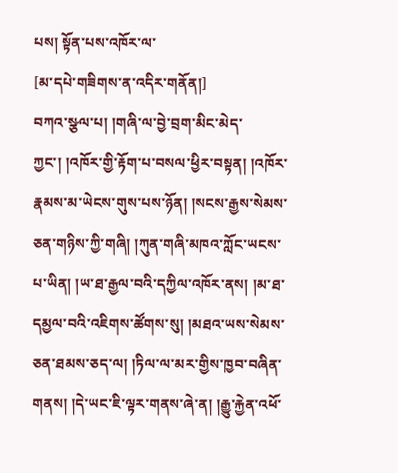པས། སྟོན་པས་འཁོར་ལ་
[མ་དཔེ་གཟིགས་ན་འདིར་གནོན།]
བཀའ་སྩལ་པ། །གཞི་ལ་བྱེ་བྲག་མིང་མེད་ཀྱང་། །འཁོར་གྱི་རྟོག་པ་བསལ་ཕྱིར་བསྟན། །འཁོར་རྣམས་མ་ཡེངས་གུས་པས་ཉོན། །སངས་རྒྱས་སེམས་ཅན་གཉིས་ཀྱི་གཞི། །ཀུན་གཞི་མཁའ་ཀློང་ཡངས་པ་ཡིན། །ཡ་ཐ་རྒྱལ་བའི་དཀྱིལ་འཁོར་ནས། །མ་ཐ་དམྱལ་བའི་འཇིགས་ཚོགས་སུ། །མཐའ་ཡས་སེམས་ཅན་ཐམས་ཅད་ལ། །ཏིལ་ལ་མར་གྱིས་ཁྱབ་བཞིན་གནས། །དེ་ཡང་ཇི་ལྟར་གནས་ཞེ་ན། །རྒྱུ་རྐྱེན་འཕོ་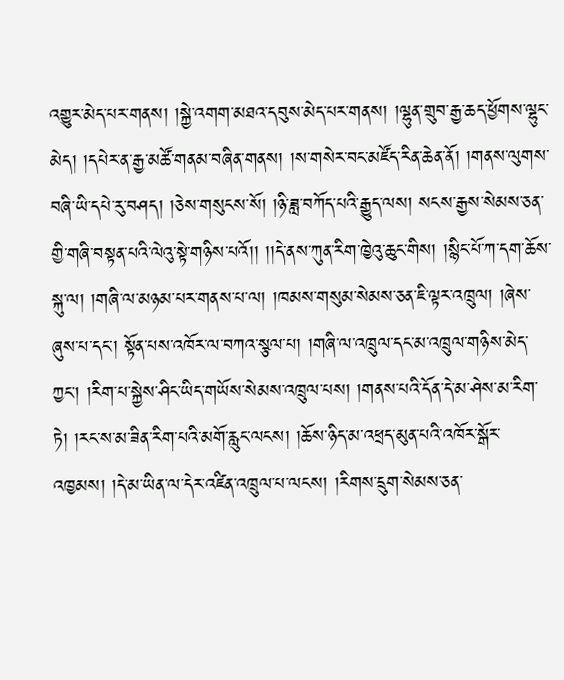འགྱུར་མེད་པར་གནས། །སྐྱེ་འགག་མཐའ་དབུས་མེད་པར་གནས། །ལྷུན་གྲུབ་རྒྱ་ཆད་ཕྱོགས་ལྷུང་མེད། །དཔེར་ན་རྒྱ་མཚོ་གནམ་བཞིན་གནས། །ས་གསེར་བང་མཛོད་རིན་ཆེན་ནོ། །གནས་ལུགས་བཞི་ཡི་དཔེ་རུ་བཤད། །ཅེས་གསུངས་སོ། །ཉི་ཟླ་བཀོད་པའི་རྒྱུད་ལས། སངས་རྒྱས་སེམས་ཅན་གྱི་གཞི་བསྟན་པའི་ལེའུ་སྟེ་གཉིས་པའོ།། །།དེ་ནས་ཀུན་རིག་ཁྱེའུ་ཆུང་གིས། །སྙིང་པོ་ཀ་དག་ཆོས་སྐུ་ལ། །གཞི་ལ་མཉམ་པར་གནས་པ་ལ། །ཁམས་གསུམ་སེམས་ཅན་ཇི་ལྟར་འཁྲུལ། །ཞེས་ཞུས་པ་དང་། སྟོན་པས་འཁོར་ལ་བཀའ་སྩལ་པ། །གཞི་ལ་འཁྲུལ་དང་མ་འཁྲུལ་གཉིས་མེད་ཀྱང་། །རིག་པ་སྐྱེས་ཤིང་ཡིད་གཡོས་སེམས་འཁྲུལ་པས། །གནས་པའི་དོན་དེ་མ་ཤེས་མ་རིག་ཏེ། །རང་ས་མ་ཟིན་རིག་པའི་མགོ་རླུང་ལངས། །ཆོས་ཉིད་མ་འཕྲད་མུན་པའི་འཁོར་སྒོར་འཁྱམས། །དེ་མ་ཡིན་ལ་དེར་འཛིན་འཁྲུལ་པ་ལངས། །རིགས་དྲུག་སེམས་ཅན་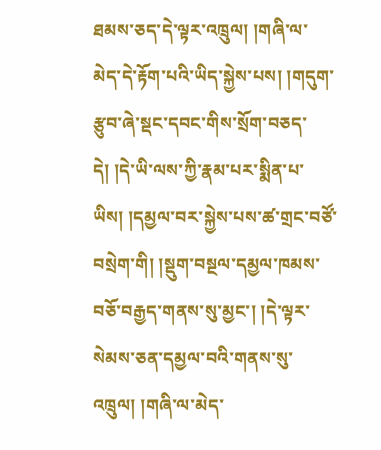ཐམས་ཅད་དེ་ལྟར་འཁྲུལ། །གཞི་ལ་མེད་དེ་རྟོག་པའི་ཡིད་སྐྱེས་པས། །གདུག་རྩུབ་ཞེ་སྡང་དབང་གིས་སྲོག་བཅད་དེ། །དེ་ཡི་ལས་ཀྱི་རྣམ་པར་སྨིན་པ་ཡིས། །དམྱལ་བར་སྐྱེས་པས་ཚ་གྲང་བཙོ་བསྲེག་གི། །སྡུག་བསྔལ་དམྱལ་ཁམས་བཅོ་བརྒྱད་གནས་སུ་མྱང་། །དེ་ལྟར་སེམས་ཅན་དམྱལ་བའི་གནས་སུ་འཁྲུལ། །གཞི་ལ་མེད་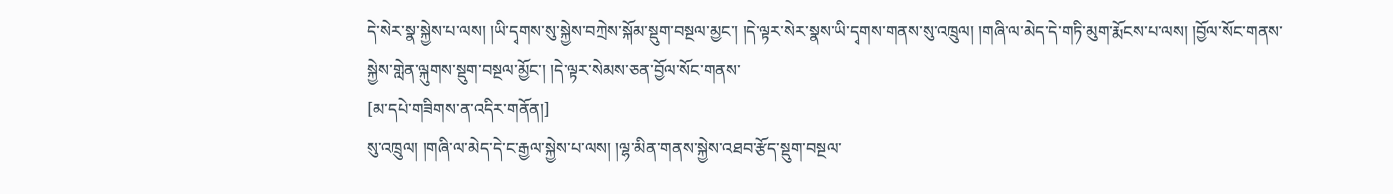དེ་སེར་སྣ་སྐྱེས་པ་ལས། །ཡི་དྭགས་སུ་སྐྱེས་བཀྲེས་སྐོམ་སྡུག་བསྔལ་མྱང་། །དེ་ལྟར་སེར་སྣས་ཡི་དྭགས་གནས་སུ་འཁྲུལ། །གཞི་ལ་མེད་དེ་གཏི་མུག་རྨོངས་པ་ལས། །བྱོལ་སོང་གནས་སྐྱེས་གླེན་ལྐུགས་སྡུག་བསྔལ་མྱོང་། །དེ་ལྟར་སེམས་ཅན་བྱོལ་སོང་གནས་
[མ་དཔེ་གཟིགས་ན་འདིར་གནོན།]
སུ་འཁྲུལ། །གཞི་ལ་མེད་དེ་ང་རྒྱལ་སྐྱེས་པ་ལས། །ལྷ་མིན་གནས་སྐྱེས་འཐབ་རྩོད་སྡུག་བསྔལ་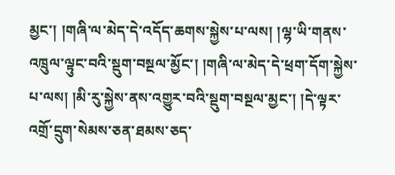མྱང་། །གཞི་ལ་མེད་དེ་འདོད་ཆགས་སྐྱེས་པ་ལས། །ལྷ་ཡི་གནས་འཁྲུལ་ལྟུང་བའི་སྡུག་བསྔལ་མྱོང་། །གཞི་ལ་མེད་དེ་ཕྲག་དོག་སྐྱེས་པ་ལས། །མི་རུ་སྐྱེས་ནས་འགྱུར་བའི་སྡུག་བསྔལ་མྱང་། །དེ་ལྟར་འགྲོ་དྲུག་སེམས་ཅན་ཐམས་ཅད་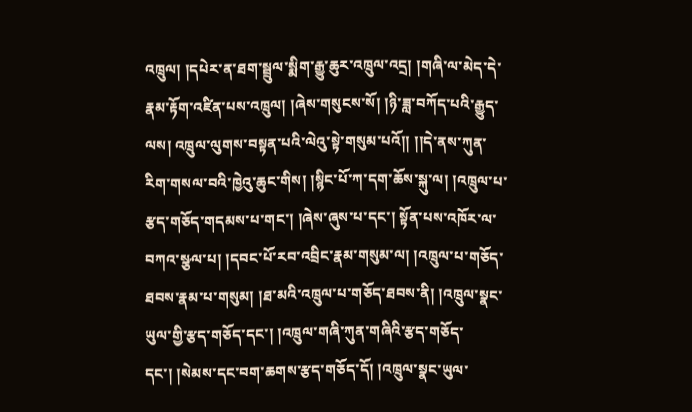འཁྲུལ། །དཔེར་ན་ཐག་སྦྲུལ་སྨིག་རྒྱུ་ཆུར་འཁྲུལ་འདྲ། །གཞི་ལ་མེད་དེ་རྣམ་རྟོག་འཛིན་པས་འཁྲུལ། །ཞེས་གསུངས་སོ། །ཉི་ཟླ་བཀོད་པའི་རྒྱུད་ལས། འཁྲུལ་ལུགས་བསྟན་པའི་ལེའུ་སྟེ་གསུམ་པའོ།། །།དེ་ནས་ཀུན་རིག་གསལ་བའི་ཁྱེའུ་ཆུང་གིས། །སྙིང་པོ་ཀ་དག་ཆོས་སྐུ་ལ། །འཁྲུལ་པ་རྩད་གཅོད་གདམས་པ་གང་། །ཞེས་ཞུས་པ་དང་། སྟོན་པས་འཁོར་ལ་བཀའ་སྩལ་པ། །དབང་པོ་རབ་འབྲིང་རྣམ་གསུམ་ལ། །འཁྲུལ་པ་གཅོད་ཐབས་རྣམ་པ་གསུམ། །ཐ་མའི་འཁྲུལ་པ་གཅོད་ཐབས་ནི། །འཁྲུལ་སྣང་ཡུལ་གྱི་རྩད་གཅོད་དང་། །འཁྲུལ་གཞི་ཀུན་གཞིའི་རྩད་གཅོད་དང་། །སེམས་དང་བག་ཆགས་རྩད་གཅོད་དོ། །འཁྲུལ་སྣང་ཡུལ་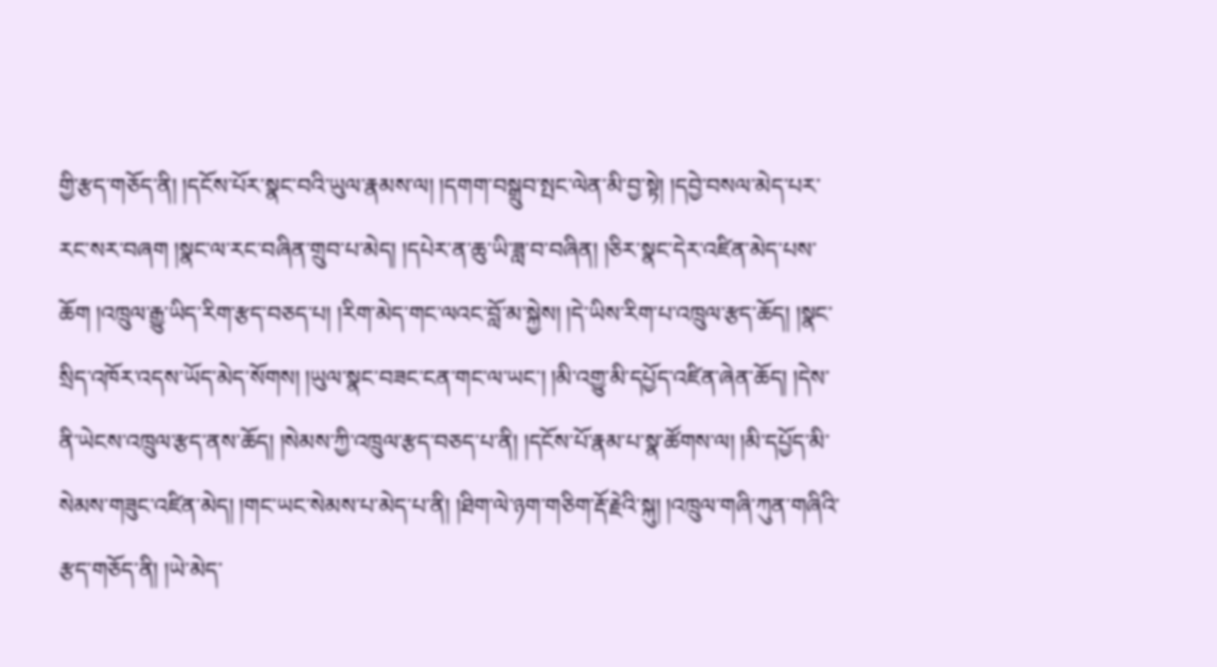གྱི་རྩད་གཅོད་ནི། །དངོས་པོར་སྣང་བའི་ཡུལ་རྣམས་ལ། །དགག་བསྒྲུབ་སྤང་ལེན་མི་བྱ་སྟེ། །དབྱེ་བསལ་མེད་པར་རང་སར་བཞག །སྣང་ལ་རང་བཞིན་གྲུབ་པ་མེད། །དཔེར་ན་ཆུ་ཡི་ཟླ་བ་བཞིན། །ཅིར་སྣང་དེར་འཛིན་མེད་པས་ཆོག །འཁྲུལ་རྒྱུ་ཡིད་རིག་རྩད་བཅད་པ། །རིག་མེད་གང་ལའང་བློ་མ་སྐྱེས། །དེ་ཡིས་རིག་པ་འཁྲུལ་རྩད་ཆོད། །སྣང་སྲིད་འཁོར་འདས་ཡོད་མེད་སོགས། །ཡུལ་སྣང་བཟང་ངན་གང་ལ་ཡང་། །མི་འགྱུ་མི་དཔྱོད་འཛིན་ཞེན་ཆོད། །དེས་ནི་ཡེངས་འཁྲུལ་རྩད་ནས་ཆོད། །སེམས་ཀྱི་འཁྲུལ་རྩད་བཅད་པ་ནི། །དངོས་པོ་རྣམ་པ་སྣ་ཚོགས་ལ། །མི་དཔྱོད་མི་སེམས་གཟུང་འཛིན་མེད། །གང་ཡང་སེམས་པ་མེད་པ་ནི། །ཐིག་ལེ་ཉག་གཅིག་རྡོ་རྗེའི་སྐུ། །འཁྲུལ་གཞི་ཀུན་གཞིའི་རྩད་གཅོད་ནི། །ཡེ་མེད་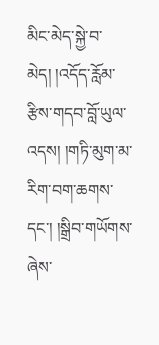མིང་མེད་སྐྱེ་བ་མེད། །འདོད་རློམ་རྩིས་གདབ་བློ་ཡུལ་འདས། །གཏི་མུག་མ་རིག་བག་ཆགས་དང་། །སྒྲིབ་གཡོགས་ཞེས་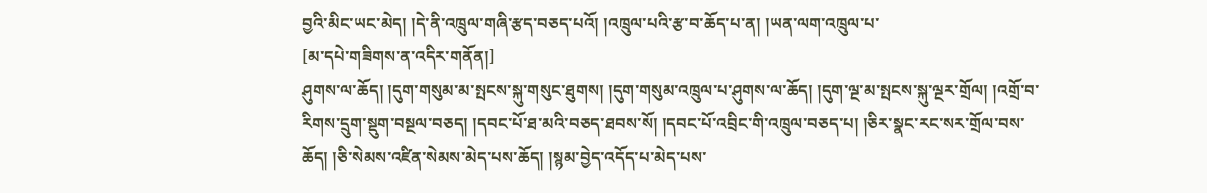བྱའི་མིང་ཡང་མེད། །དེ་ནི་འཁྲུལ་གཞི་རྩད་བཅད་པའོ། །འཁྲུལ་པའི་རྩ་བ་ཆོད་པ་ན། །ཡན་ལག་འཁྲུལ་པ་
[མ་དཔེ་གཟིགས་ན་འདིར་གནོན།]
ཤུགས་ལ་ཆོད། །དུག་གསུམ་མ་སྤངས་སྐུ་གསུང་ཐུགས། །དུག་གསུམ་འཁྲུལ་པ་ཤུགས་ལ་ཆོད། །དུག་ལྔ་མ་སྤངས་སྐུ་ལྔར་གྲོལ། །འགྲོ་བ་རིགས་དྲུག་སྡུག་བསྔལ་བཅད། །དབང་པོ་ཐ་མའི་བཅད་ཐབས་སོ། །དབང་པོ་འབྲིང་གི་འཁྲུལ་བཅད་པ། །ཅིར་སྣང་རང་སར་གྲོལ་བས་ཆོད། །ཅི་སེམས་འཛིན་སེམས་མེད་པས་ཆོད། །སྙམ་བྱེད་འདོད་པ་མེད་པས་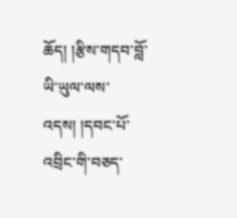ཆོད། །རྩིས་གདབ་བློ་ཡི་ཡུལ་ལས་འདས། །དབང་པོ་འབྲིང་གི་བཅད་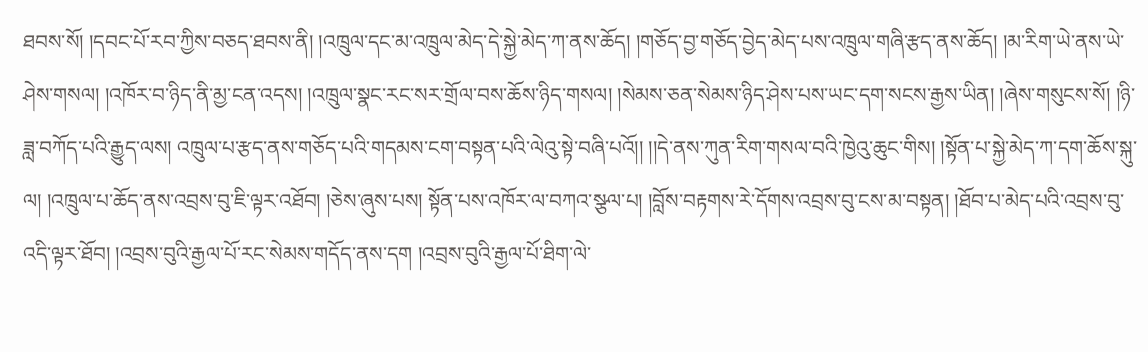ཐབས་སོ། །དབང་པོ་རབ་ཀྱིས་བཅད་ཐབས་ནི། །འཁྲུལ་དང་མ་འཁྲུལ་མེད་དེ་སྐྱེ་མེད་ཀ་ནས་ཆོད། །གཅོད་བྱ་གཅོད་བྱེད་མེད་པས་འཁྲུལ་གཞི་རྩད་ནས་ཆོད། །མ་རིག་ཡེ་ནས་ཡེ་ཤེས་གསལ། །འཁོར་བ་ཉིད་ནི་མྱ་ངན་འདས། །འཁྲུལ་སྣང་རང་སར་གྲོལ་བས་ཆོས་ཉིད་གསལ། །སེམས་ཅན་སེམས་ཉིད་ཤེས་པས་ཡང་དག་སངས་རྒྱས་ཡིན། །ཞེས་གསུངས་སོ། །ཉི་ཟླ་བཀོད་པའི་རྒྱུད་ལས། འཁྲུལ་པ་རྩད་ནས་གཅོད་པའི་གདམས་ངག་བསྟན་པའི་ལེའུ་སྟེ་བཞི་པའོ།། །།དེ་ནས་ཀུན་རིག་གསལ་བའི་ཁྱེའུ་ཆུང་གིས། །སྟོན་པ་སྐྱེ་མེད་ཀ་དག་ཆོས་སྐུ་ལ། །འཁྲུལ་པ་ཆོད་ནས་འབྲས་བུ་ཇི་ལྟར་འཐོབ། །ཅེས་ཞུས་པས། སྟོན་པས་འཁོར་ལ་བཀའ་སྩལ་པ། །བློས་བརྟགས་རེ་དོགས་འབྲས་བུ་ངས་མ་བསྟན། །ཐོབ་པ་མེད་པའི་འབྲས་བུ་འདི་ལྟར་ཐོབ། །འབྲས་བུའི་རྒྱལ་པོ་རང་སེམས་གདོད་ནས་དག །འབྲས་བུའི་རྒྱལ་པོ་ཐིག་ལེ་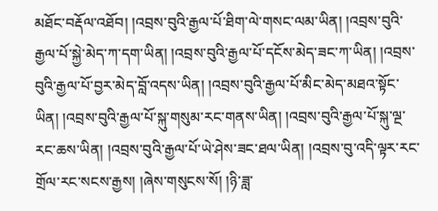མཐོང་བརྡོལ་འཐོབ། །འབྲས་བུའི་རྒྱལ་པོ་ཐིག་ལེ་གསང་ལམ་ཡིན། །འབྲས་བུའི་རྒྱལ་པོ་སྐྱེ་མེད་ཀ་དག་ཡིན། །འབྲས་བུའི་རྒྱལ་པོ་དངོས་མེད་ཟང་ཀ་ཡིན། །འབྲས་བུའི་རྒྱལ་པོ་བྱར་མེད་བློ་འདས་ཡིན། །འབྲས་བུའི་རྒྱལ་པོ་མིང་མེད་མཐའ་སྟོང་ཡིན། །འབྲས་བུའི་རྒྱལ་པོ་སྐུ་གསུམ་རང་གནས་ཡིན། །འབྲས་བུའི་རྒྱལ་པོ་སྐུ་ལྔ་རང་ཆས་ཡིན། །འབྲས་བུའི་རྒྱལ་པོ་ཡེ་ཤེས་ཟང་ཐལ་ཡིན། །འབྲས་བུ་འདི་ལྟར་རང་གྲོལ་རང་སངས་རྒྱས། །ཞེས་གསུངས་སོ། །ཉི་ཟླ་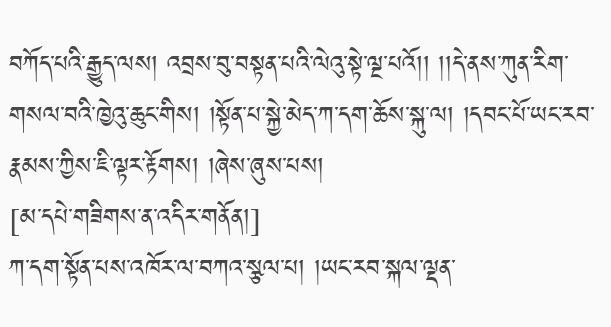བཀོད་པའི་རྒྱུད་ལས། འབྲས་བུ་བསྟན་པའི་ལེའུ་སྟེ་ལྔ་པའོ།། །།དེ་ནས་ཀུན་རིག་གསལ་བའི་ཁྱེའུ་ཆུང་གིས། །སྟོན་པ་སྐྱེ་མེད་ཀ་དག་ཆོས་སྐུ་ལ། །དབང་པོ་ཡང་རབ་རྣམས་ཀྱིས་ཇི་ལྟར་རྟོགས། །ཞེས་ཞུས་པས།
[མ་དཔེ་གཟིགས་ན་འདིར་གནོན།]
ཀ་དག་སྟོན་པས་འཁོར་ལ་བཀའ་སྩལ་པ། །ཡང་རབ་སྐལ་ལྡན་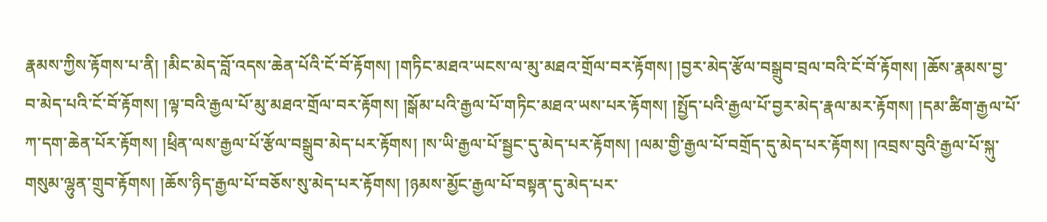རྣམས་ཀྱིས་རྟོགས་པ་ནི། །མིང་མེད་བློ་འདས་ཆེན་པོའི་ངོ་བོ་རྟོགས། །གཏིང་མཐའ་ཡངས་ལ་མུ་མཐའ་གྲོལ་བར་རྟོགས། །བྱར་མེད་རྩོལ་བསྒྲུབ་བྲལ་བའི་ངོ་བོ་རྟོགས། །ཆོས་རྣམས་བྱ་བ་མེད་པའི་ངོ་བོ་རྟོགས། །ལྟ་བའི་རྒྱལ་པོ་མུ་མཐའ་གྲོལ་བར་རྟོགས། །སྒོམ་པའི་རྒྱལ་པོ་གཏིང་མཐའ་ཡས་པར་རྟོགས། །སྤྱོད་པའི་རྒྱལ་པོ་བྱར་མེད་རྣལ་མར་རྟོགས། །དམ་ཚིག་རྒྱལ་པོ་ཀ་དག་ཆེན་པོར་རྟོགས། །ཕྲིན་ལས་རྒྱལ་པོ་རྩོལ་བསྒྲུབ་མེད་པར་རྟོགས། །ས་ཡི་རྒྱལ་པོ་སྦྱང་དུ་མེད་པར་རྟོགས། །ལམ་གྱི་རྒྱལ་པོ་བགྲོད་དུ་མེད་པར་རྟོགས། །འབྲས་བུའི་རྒྱལ་པོ་སྐུ་གསུམ་ལྷུན་གྲུབ་རྟོགས། །ཆོས་ཉིད་རྒྱལ་པོ་བཅོས་སུ་མེད་པར་རྟོགས། །ཉམས་མྱོང་རྒྱལ་པོ་བསྟན་དུ་མེད་པར་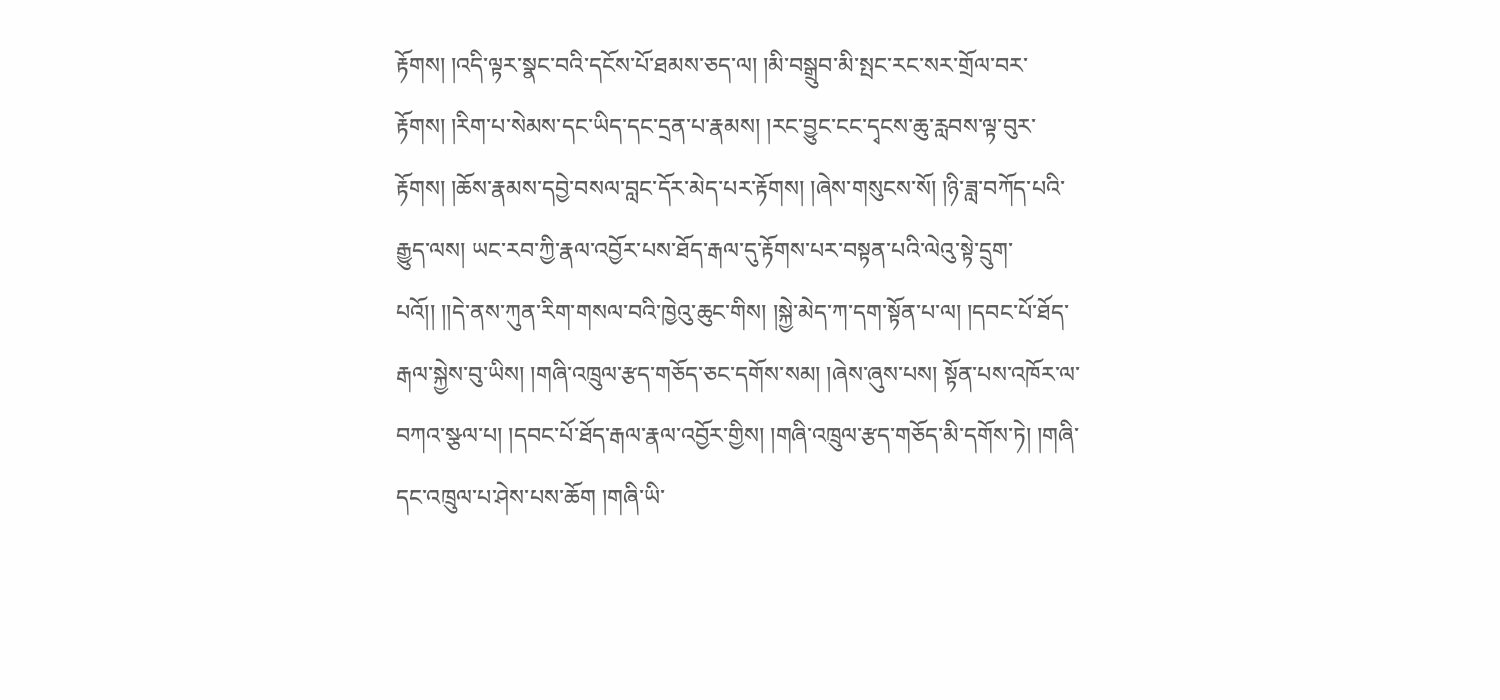རྟོགས། །འདི་ལྟར་སྣང་བའི་དངོས་པོ་ཐམས་ཅད་ལ། །མི་བསྒྲུབ་མི་སྤང་རང་སར་གྲོལ་བར་རྟོགས། །རིག་པ་སེམས་དང་ཡིད་དང་དྲན་པ་རྣམས། །རང་བྱུང་ངང་དྭངས་ཆུ་རླབས་ལྟ་བུར་རྟོགས། །ཆོས་རྣམས་དབྱེ་བསལ་བླང་དོར་མེད་པར་རྟོགས། །ཞེས་གསུངས་སོ། །ཉི་ཟླ་བཀོད་པའི་རྒྱུད་ལས། ཡང་རབ་ཀྱི་རྣལ་འབྱོར་པས་ཐོད་རྒལ་དུ་རྟོགས་པར་བསྟན་པའི་ལེའུ་སྟེ་དྲུག་པའོ།། །།དེ་ནས་ཀུན་རིག་གསལ་བའི་ཁྱེའུ་ཆུང་གིས། །སྐྱེ་མེད་ཀ་དག་སྟོན་པ་ལ། །དབང་པོ་ཐོད་རྒལ་སྐྱེས་བུ་ཡིས། །གཞི་འཁྲུལ་རྩད་གཅོད་ཅང་དགོས་སམ། །ཞེས་ཞུས་པས། སྟོན་པས་འཁོར་ལ་བཀའ་སྩལ་པ། །དབང་པོ་ཐོད་རྒལ་རྣལ་འབྱོར་གྱིས། །གཞི་འཁྲུལ་རྩད་གཅོད་མི་དགོས་ཏེ། །གཞི་དང་འཁྲུལ་པ་ཤེས་པས་ཆོག །གཞི་ཡི་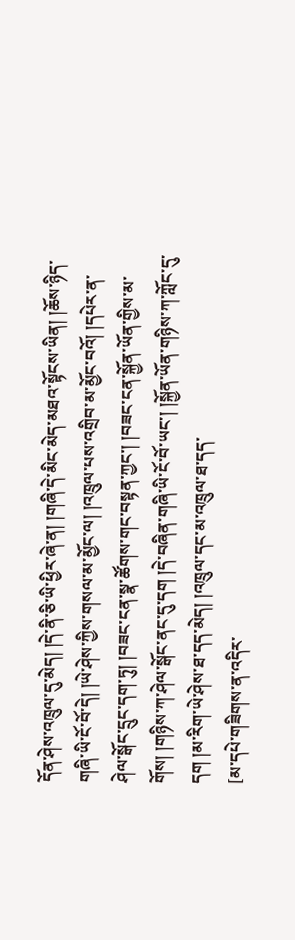དོན་ཤེས་འཁྲུལ་དུ་མེད། །དེ་ནི་ཅི་ཡི་ཕྱིར་ཞེ་ན། །གཞི་དེ་མིང་མེད་མཐའ་སྟོངས་ཡིན། །ཆོས་ཉིད་གཞི་ཡི་ངོ་བོ་དེ། །ཡེ་ཤེས་ཀྱིས་གསལ་མ་མྱོང་ལ། །འཁྲུལ་པས་འགྲིབ་མ་མྱོང་བའོ། །དཔེར་ན་ཤེལ་སྒོང་དྲུང་དག་ཏུ། །བཟང་ངན་སྣ་ཚོགས་གང་བསྟན་ཀྱང་། །བཟང་ངན་སྐྱོན་ཡོན་གྱིས་མ་གོས། །གཉིས་ཀ་ཤེལ་སྒོང་ནང་དུ་དག །དེ་བཞིན་གཞི་ཡི་ངོ་བོ་ཡང་། །སྐྱོན་ཡོན་གཉིས་ཀ་ཀློང་དུ་དག །མ་རིག་ཡེ་ཤེས་ཐ་དད་མེད། །འཁྲུལ་དང་མ་འཁྲུལ་ཐ་དད་
[མ་དཔེ་གཟིགས་ན་འདིར་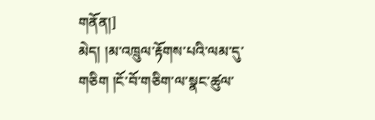གནོན།]
མེད། །མ་འཁྲུལ་རྟོགས་པའི་ལམ་དུ་གཅིག །ངོ་བོ་གཅིག་ལ་སྣང་ཚུལ་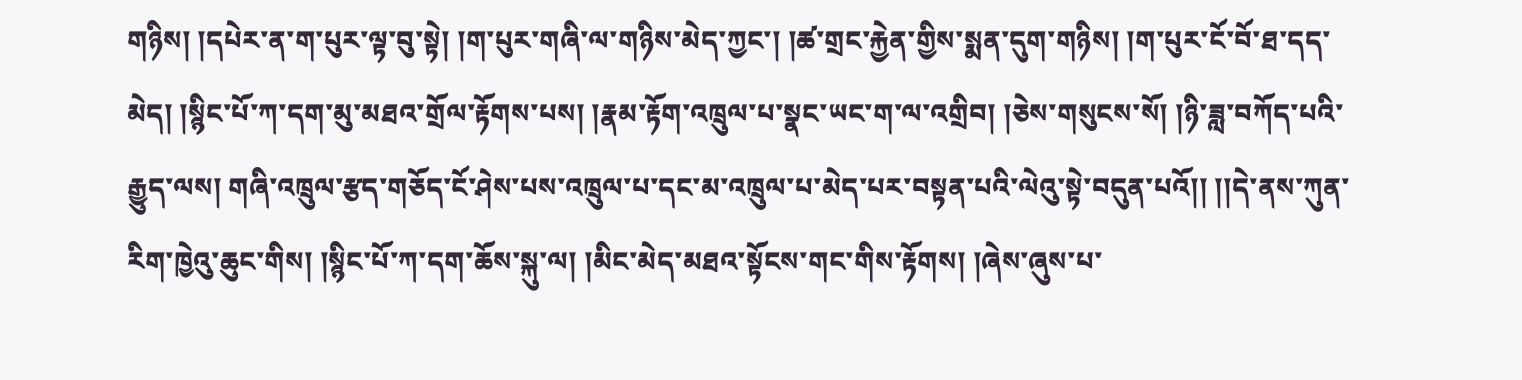གཉིས། །དཔེར་ན་ག་པུར་ལྟ་བུ་སྟེ། །ག་པུར་གཞི་ལ་གཉིས་མེད་ཀྱང་། །ཚ་གྲང་རྐྱེན་གྱིས་སྨན་དུག་གཉིས། །ག་པུར་ངོ་བོ་ཐ་དད་མེད། །སྙིང་པོ་ཀ་དག་མུ་མཐའ་གྲོལ་རྟོགས་པས། །རྣམ་རྟོག་འཁྲུལ་པ་སྣང་ཡང་ག་ལ་འགྲིབ། །ཅེས་གསུངས་སོ། །ཉི་ཟླ་བཀོད་པའི་རྒྱུད་ལས། གཞི་འཁྲུལ་རྩད་གཅོད་ངོ་ཤེས་པས་འཁྲུལ་པ་དང་མ་འཁྲུལ་པ་མེད་པར་བསྟན་པའི་ལེའུ་སྟེ་བདུན་པའོ།། །།དེ་ནས་ཀུན་རིག་ཁྱེའུ་ཆུང་གིས། །སྙིང་པོ་ཀ་དག་ཆོས་སྐུ་ལ། །མིང་མེད་མཐའ་སྟོངས་གང་གིས་རྟོགས། །ཞེས་ཞུས་པ་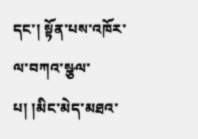དང་། སྟོན་པས་འཁོར་ལ་བཀའ་སྩལ་པ། །མིང་མེད་མཐའ་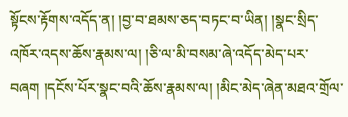སྟོངས་རྟོགས་འདོད་ན། །བྱ་བ་ཐམས་ཅད་བཏང་བ་ཡིན། །སྣང་སྲིད་འཁོར་འདས་ཆོས་རྣམས་ལ། །ཅི་ལ་མི་བསམ་ཞེ་འདོད་མེད་པར་བཞག །དངོས་པོར་སྣང་བའི་ཆོས་རྣམས་ལ། །མིང་མེད་ཞེན་མཐའ་གྲོལ་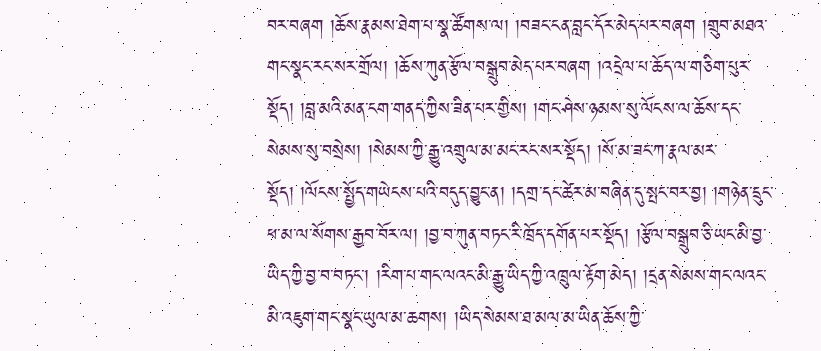བར་བཞག །ཆོས་རྣམས་ཐེག་པ་སྣ་ཚོགས་ལ། །བཟང་ངན་བླང་དོར་མེད་པར་བཞག །གྲུབ་མཐའ་གང་སྣང་རང་སར་གྲོལ། །ཆོས་ཀུན་རྩོལ་བསྒྲུབ་མེད་པར་བཞག །འདྲེལ་པ་ཆོད་ལ་གཅིག་པུར་སྡོད། །བླ་མའི་མན་ངག་གནད་ཀྱིས་ཟིན་པར་གྱིས། །གང་ཤེས་ཉམས་སུ་ལོངས་ལ་ཆོས་དང་སེམས་སུ་བསྲེས། །སེམས་ཀྱི་རྒྱུ་འགྲུལ་མ་མང་རང་སར་སྡོད། །སོ་མ་ཟང་ཀ་རྣལ་མར་སྡོད། །ལོངས་སྤྱོད་གཡེངས་པའི་བདུད་བྱུང་ན། །དགྲ་དང་ཚེར་མ་བཞིན་དུ་སྤང་བར་བྱ། །གཉེན་དྲུང་ཕ་མ་ལ་སོགས་རྒྱབ་བོར་ལ། །བྱ་བ་ཀུན་བཏང་རི་ཁྲོད་དགོན་པར་སྡོད། །རྩོལ་བསྒྲུབ་ཅི་ཡང་མི་བྱ་ཡིད་ཀྱི་བྱ་བ་བཏང་། །རིག་པ་གང་ལའང་མི་རྒྱུ་ཡིད་ཀྱི་འཁྲུལ་རྟོག་མེད། །དྲན་སེམས་གང་ལའང་མི་འཇུག་གང་སྣང་ཡུལ་མ་ཆགས། །ཡིད་སེམས་ཐ་མལ་མ་ཡིན་ཆོས་ཀྱི་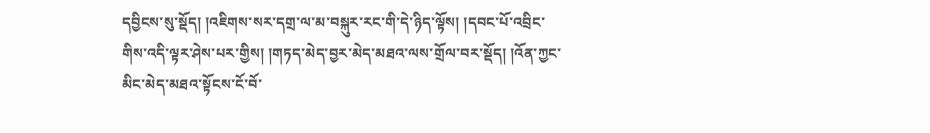དབྱིངས་སུ་སྡོད། །འཇིགས་སར་དགྲ་ལ་མ་བསྐུར་རང་གི་དེ་ཉིད་ལྟོས། །དབང་པོ་འབྲིང་གིས་འདི་ལྟར་ཤེས་པར་གྱིས། །གཏད་མེད་བྱར་མེད་མཐའ་ལས་གྲོལ་བར་སྡོད། །འོན་ཀྱང་མིང་མེད་མཐའ་སྟོངས་ངོ་བོ་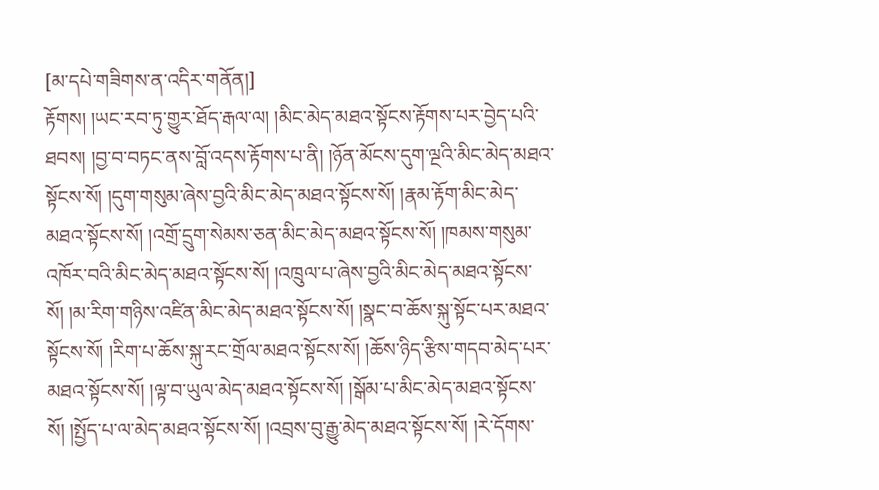[མ་དཔེ་གཟིགས་ན་འདིར་གནོན།]
རྟོགས། །ཡང་རབ་ཏུ་གྱུར་ཐོད་རྒལ་ལ། །མིང་མེད་མཐའ་སྟོངས་རྟོགས་པར་བྱེད་པའི་ཐབས། །བྱ་བ་བཏང་ནས་བློ་འདས་རྟོགས་པ་ནི། །ཉོན་མོངས་དུག་ལྔའི་མིང་མེད་མཐའ་སྟོངས་སོ། །དུག་གསུམ་ཞེས་བྱའི་མིང་མེད་མཐའ་སྟོངས་སོ། །རྣམ་རྟོག་མིང་མེད་མཐའ་སྟོངས་སོ། །འགྲོ་དྲུག་སེམས་ཅན་མིང་མེད་མཐའ་སྟོངས་སོ། །ཁམས་གསུམ་འཁོར་བའི་མིང་མེད་མཐའ་སྟོངས་སོ། །འཁྲུལ་པ་ཞེས་བྱའི་མིང་མེད་མཐའ་སྟོངས་སོ། །མ་རིག་གཉིས་འཛིན་མིང་མེད་མཐའ་སྟོངས་སོ། །སྣང་བ་ཆོས་སྐུ་སྟོང་པར་མཐའ་སྟོངས་སོ། །རིག་པ་ཆོས་སྐུ་རང་གྲོལ་མཐའ་སྟོངས་སོ། །ཆོས་ཉིད་རྩིས་གདབ་མེད་པར་མཐའ་སྟོངས་སོ། །ལྟ་བ་ཡུལ་མེད་མཐའ་སྟོངས་སོ། །སྒོམ་པ་མིང་མེད་མཐའ་སྟོངས་སོ། །སྤྱོད་པ་ལ་མེད་མཐའ་སྟོངས་སོ། །འབྲས་བུ་རྒྱུ་མེད་མཐའ་སྟོངས་སོ། །རེ་དོགས་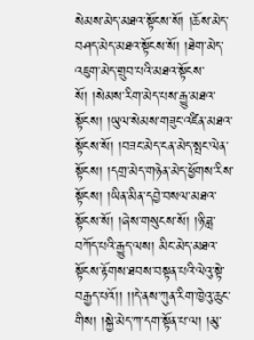སེམས་མེད་མཐའ་སྟོངས་སོ། །ཆོས་མེད་བཤད་མེད་མཐའ་སྟོངས་སོ། །ཐེག་མེད་འཇུག་མེད་གྲུབ་པའི་མཐའ་སྟོངས་སོ། །སེམས་རིག་མེད་པས་རྒྱུ་མཐའ་སྟོངས། །ཡུལ་སེམས་གཟུང་འཛིན་མཐའ་སྟོངས་སོ། །བཟང་མེད་ངན་མེད་སྤང་ལེན་སྟོངས། །དགྲ་མེད་གཉེན་མེད་ཕྱོགས་རིས་སྟོངས། །ཡིན་མིན་དབྱེ་བསལ་མཐའ་སྟོངས་སོ། །ཞེས་གསུངས་སོ། །ཉི་ཟླ་བཀོད་པའི་རྒྱུད་ལས། མིང་མེད་མཐའ་སྟོངས་རྟོགས་ཐབས་བསྟན་པའི་ལེའུ་སྟེ་བརྒྱད་པའོ།། །།དེ་ནས་ཀུན་རིག་ཁྱེའུ་ཆུང་གིས། །སྐྱེ་མེད་ཀ་དག་སྟོན་པ་ལ། །མུ་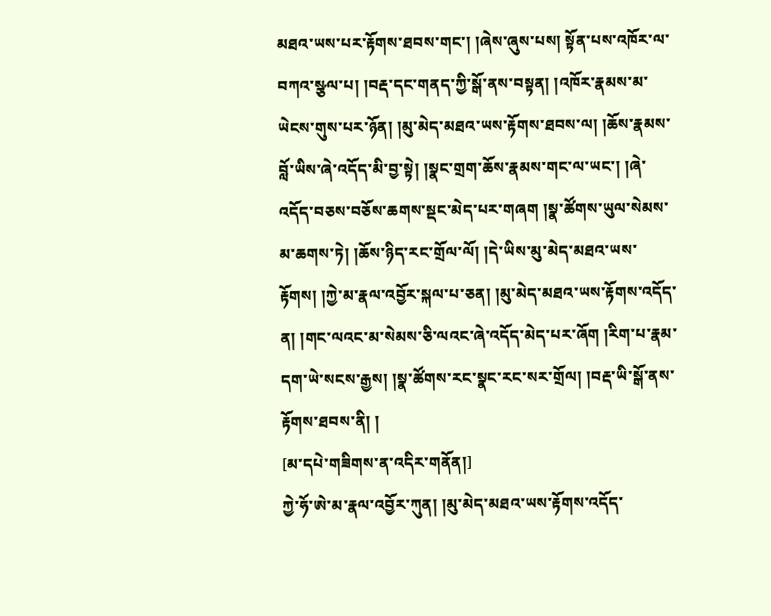མཐའ་ཡས་པར་རྟོགས་ཐབས་གང་། །ཞེས་ཞུས་པས། སྟོན་པས་འཁོར་ལ་བཀའ་སྩལ་པ། །བརྡ་དང་གནད་ཀྱི་སྒོ་ནས་བསྟན། །འཁོར་རྣམས་མ་ཡེངས་གུས་པར་ཉོན། །མུ་མེད་མཐའ་ཡས་རྟོགས་ཐབས་ལ། །ཆོས་རྣམས་བློ་ཡིས་ཞེ་འདོད་མི་བྱ་སྟེ། །སྣང་གྲག་ཆོས་རྣམས་གང་ལ་ཡང་། །ཞེ་འདོད་བཅས་བཅོས་ཆགས་སྡང་མེད་པར་གཞག །སྣ་ཚོགས་ཡུལ་སེམས་མ་ཆགས་ཏེ། །ཆོས་ཉིད་རང་གྲོལ་ལོ། །དེ་ཡིས་མུ་མེད་མཐའ་ཡས་རྟོགས། །ཀྱེ་མ་རྣལ་འབྱོར་སྐལ་པ་ཅན། །མུ་མེད་མཐའ་ཡས་རྟོགས་འདོད་ན། །གང་ལའང་མ་སེམས་ཅི་ལའང་ཞེ་འདོད་མེད་པར་ཞོག །རིག་པ་རྣམ་དག་ཡེ་སངས་རྒྱས། །སྣ་ཚོགས་རང་སྣང་རང་སར་གྲོལ། །བརྡ་ཡི་སྒོ་ནས་རྟོགས་ཐབས་ནི། །
[མ་དཔེ་གཟིགས་ན་འདིར་གནོན།]
ཀྱེ་ཧོ་ཨེ་མ་རྣལ་འབྱོར་ཀུན། །མུ་མེད་མཐའ་ཡས་རྟོགས་འདོད་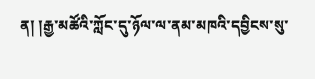ན། །རྒྱ་མཚོའི་ཀློང་དུ་ཉོལ་ལ་ནམ་མཁའི་དབྱིངས་སུ་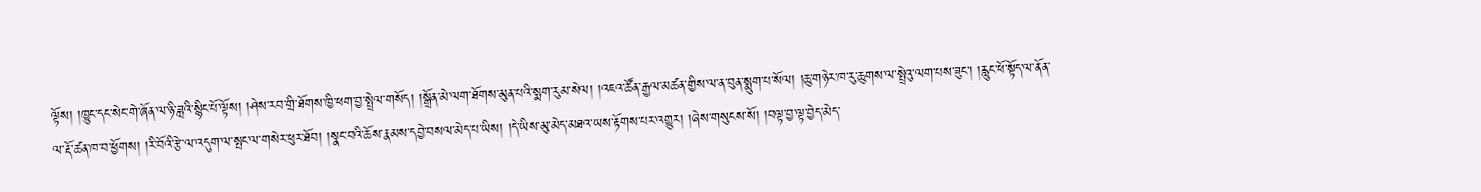ལྟོས། །ཁྱུང་དང་སེང་གེ་ཞོན་ལ་ཉི་ཟླའི་སྙིང་པོ་ལྟོས། །ཤེས་རབ་གྲི་ཐོགས་ཁྱི་ཕག་བྱ་སྤྲེལ་གསོད། །སྒྲོན་མེ་ལག་ཐོགས་མུན་པའི་སྨག་རུམ་སེལ། །འཇའ་ཚོན་རྒྱལ་མཚན་གྱིས་ལ་ན་བུན་སྨུག་པ་སོལ། །ཆུ་གཉེར་ཁ་རུ་ཆུགས་ལ་སྤྲེའུ་ལག་པས་ཟུང་། །རླུང་ཕོ་སྟོད་ལ་ནོན་ལ་རྡོ་ཚན་ཁ་བ་ཕྱོགས། །རི་བོའི་རྩེ་ལ་འདུག་ལ་སྤང་ལ་གསེར་ཕུར་ཐོབ། །སྣང་བའི་ཆོས་རྣམས་དབྱེ་བསལ་མེད་པ་ཡིས། །དེ་ཡིས་མུ་མེད་མཐའ་ཡས་རྟོགས་པར་འགྱུར། །ཞེས་གསུངས་སོ། །བལྟ་བྱ་ལྟ་བྱེད་མེད་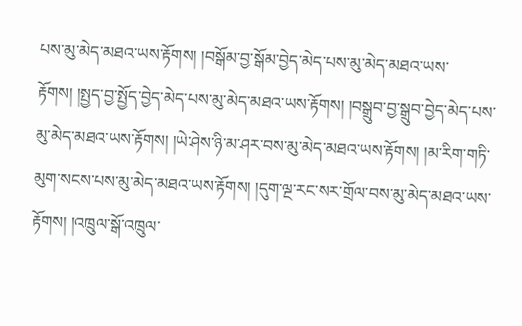པས་མུ་མེད་མཐའ་ཡས་རྟོགས། །བསྒོམ་བྱ་སྒོམ་བྱེད་མེད་པས་མུ་མེད་མཐའ་ཡས་རྟོགས། །སྤྱད་བྱ་སྤྱོད་བྱེད་མེད་པས་མུ་མེད་མཐའ་ཡས་རྟོགས། །བསྒྲུབ་བྱ་སྒྲུབ་བྱེད་མེད་པས་མུ་མེད་མཐའ་ཡས་རྟོགས། །ཡེ་ཤེས་ཉི་མ་ཤར་བས་མུ་མེད་མཐའ་ཡས་རྟོགས། །མ་རིག་གཏི་མུག་སངས་པས་མུ་མེད་མཐའ་ཡས་རྟོགས། །དུག་ལྔ་རང་སར་གྲོལ་བས་མུ་མེད་མཐའ་ཡས་རྟོགས། །འཁྲུལ་སྒོ་འཁྲུལ་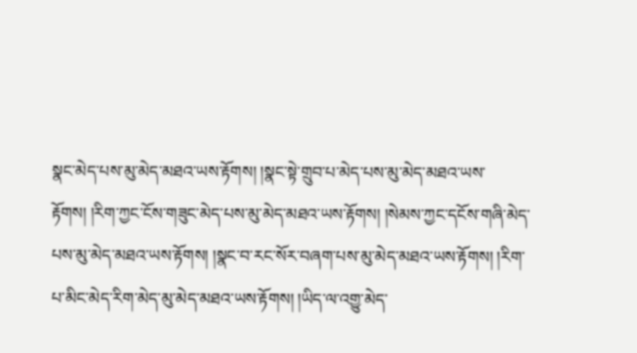སྣང་མེད་པས་མུ་མེད་མཐའ་ཡས་རྟོགས། །སྣང་སྟེ་གྲུབ་པ་མེད་པས་མུ་མེད་མཐའ་ཡས་རྟོགས། །རིག་ཀྱང་ངོས་གཟུང་མེད་པས་མུ་མེད་མཐའ་ཡས་རྟོགས། །སེམས་ཀྱང་དངོས་གཞི་མེད་པས་མུ་མེད་མཐའ་ཡས་རྟོགས། །སྣང་བ་རང་སོར་བཞག་པས་མུ་མེད་མཐའ་ཡས་རྟོགས། །རིག་པ་མིང་མེད་རིག་མེད་མུ་མེད་མཐའ་ཡས་རྟོགས། །ཡིད་ལ་འགྱུ་མེད་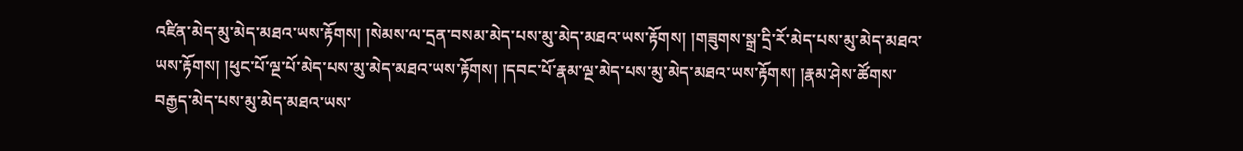འཛིན་མེད་མུ་མེད་མཐའ་ཡས་རྟོགས། །སེམས་ལ་དྲན་བསམ་མེད་པས་མུ་མེད་མཐའ་ཡས་རྟོགས། །གཟུགས་སྒྲ་དྲི་རོ་མེད་པས་མུ་མེད་མཐའ་ཡས་རྟོགས། །ཕུང་པོ་ལྔ་པོ་མེད་པས་མུ་མེད་མཐའ་ཡས་རྟོགས། །དབང་པོ་རྣམ་ལྔ་མེད་པས་མུ་མེད་མཐའ་ཡས་རྟོགས། །རྣམ་ཤེས་ཚོགས་བརྒྱད་མེད་པས་མུ་མེད་མཐའ་ཡས་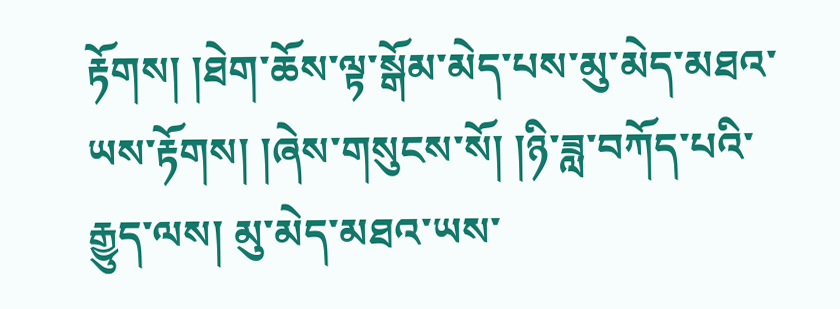རྟོགས། །ཐེག་ཆོས་ལྟ་སྒོམ་མེད་པས་མུ་མེད་མཐའ་ཡས་རྟོགས། །ཞེས་གསུངས་སོ། །ཉི་ཟླ་བཀོད་པའི་རྒྱུད་ལས། མུ་མེད་མཐའ་ཡས་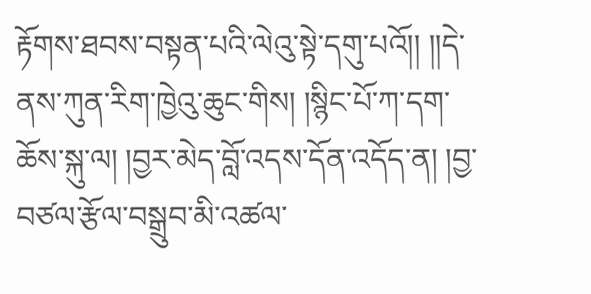རྟོགས་ཐབས་བསྟན་པའི་ལེའུ་སྟེ་དགུ་པའོ།། །།དེ་ནས་ཀུན་རིག་ཁྱེའུ་ཆུང་གིས། །སྙིང་པོ་ཀ་དག་ཆོས་སྐུ་ལ། །བྱར་མེད་བློ་འདས་དོན་འདོད་ན། །བྱ་བཙལ་རྩོལ་བསྒྲུབ་མི་འཚལ་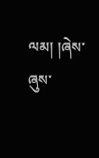ལམ། །ཞེས་ཞུས་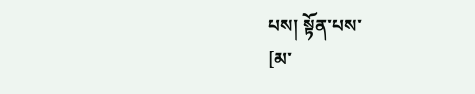པས། སྟོན་པས་
[མ་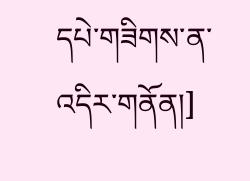དཔེ་གཟིགས་ན་འདིར་གནོན།]